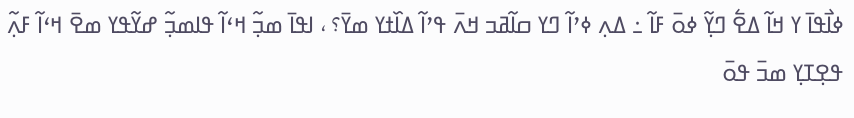ߦߊ߯ߟߊ߫ ߌ ߞߊ߬ ߡߐ߱ ߣߌ߲߬ ߦߋ߫ ߓߊ߬ ߸ ߡߍ߲ ߦߴߊ߬ ߣߌ ߛߊ߬ߥߏ ߞߍ߫ ߟߴߊ߬ ߡߊ߰ߙߌ ߘߌ߫؟ ، ߊߟߊ߫ ߘߏ߲߬ ߞߵߊ߬ ߟߊߘߏ߲߬ ߝߌ߬ߟߌ ߘߐ߫ ߞߵߊ߬ ߓߍ߲߬ ߟߐ߲ߠߌ߲ ߘߏ߫ ߟߋ߫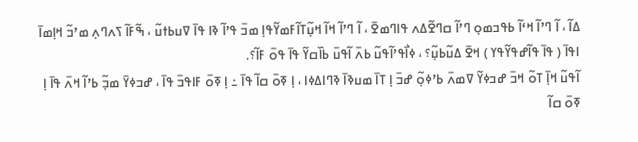ߡߊ߬ ، ߊ߬ ߣߴߊ߬ ߞߵߊ߬ ߕߟߏߘߋ߲ ߣߴߊ߬ ߛߣߐ߬ߡߍ ߟߊߣߘߐ߫ ، ߊ߬ ߣߴߊ߬ ߞߊ߬ ߞߎ߲߬ߠߊ߬ߓߘߌ߬ߟߊ߲ ߘߏ߫ ߟߴߊ߬ ߢߊ ߟߊ߫ ߜߎߕߙߎ߬ ، ߒ߬ߓߊ߬ ߖߍߣߍ߲ ߘߴߏ߬ ߞߊ߲ߘߊ߫ ߊߟߊ߫ ( ߟߊ߫ ߟߊ߬ߝߟߌ߬ߟߌ ) ߞߐ߫ ߡߎ߬ߕߎ߲߬؟ ، ߦߊ߯ߟߴߊ߬ߟߎ߬ ߕߍ߫ ߊ߬ߟߎ߫ ߕߊ߰ߛߌ߬ ߟߊ߫ ߟߋ߫ ߓߊ߬؟.
ߊ߬ߟߎ߬ ߞߊ߲߫ ߠߋ߬ ߞߏ߫ ߝߏߦߌ߬ ߜߘߍ߫ ߕߴߦߋ߲߬ ߝߏ߫ ߊ߲ ߠߊ߫ ߘߎߢߊ߫ ߢߣߊߡߦߊ ، ߊ߲ ߧߋ߫ ߛߊ߬ ߟߊ߫ ߸ ߊ߲ ߧߋ߫ ߓߊߟߏ߫ ߟߊ߫ ، ߝߏߦߌ߫ ߘߏ߲߬ ߕߴߊ߬ ߞߍ߫ ߟߊ߫ ߊ߲ ߧߋ߫ ߛߊ߬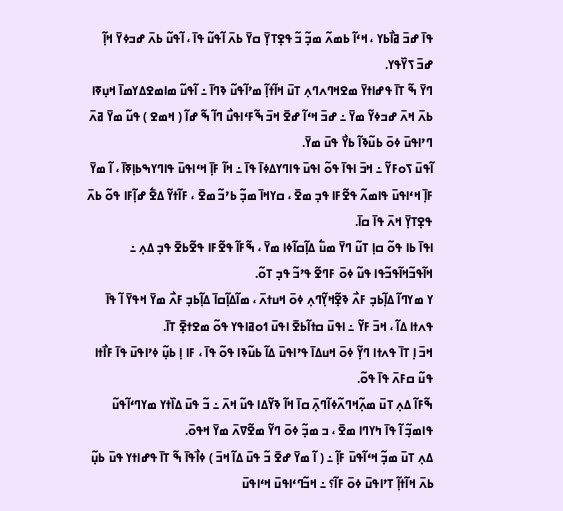ߟߊ߫ ߝߏ߫ ߥߊ߯ߕߌ ، ߞߵߊ߬ ߕߘߍ߬ ߘߏ߲߬ ߏ߬ ߟߐ߲ߠߌ߲߫ ߛߌ߫ ߕߍ߫ ߊ߬ߟߎ߬ ߟߊ߫ ، ߊ߬ߟߎ߬ ߕߍ߫ ߝߏߦߌ߫ ߞߊ߲߬ ߝߏ߫ ߖߌ߰ߟߌ.
ߣߌ߫ ߒ߬ ߠߊ߫ ߟߝߊߙߌ߫ ߘߐߞߣߍߣߍ߲ ߠߎ߫ ߞߊ߬ߙߊ߲߬ ߘߴߊ߬ߟߎ߬ ߢߣߊ߫ ߸ ߊ߬ߟߎ߬ ߘߊߘߐߡߌߘߊ߫ ߞߎ߲ߧߊ ߕߍ߫ ߞߍ߫ ߝߏߦߌ߬ ߘߌ߫ ߸ ߝߏ߫ ߞߵߊ߬ ߝߐ߫ ߞߏ߫ ߒ߬ߓߵߊߟߎ߯ ߣߊ߬ ߒ߬ ߝߊ߬ ( ߞߘߐ ) ߟߎ߬ ߘߌ߫ ߥߍ߫ ߣߴߊߟߎ߫ ߦߋ߫ ߕߎ߬ߢߊ߬ ߕߌ߯ ߟߎ߫ ߘߌ߫.
ߊ߬ߟߎ߫ ߖߋߓߌ߬ ߸ ߞߏ߫ ߊߟߊ߫ ߟߋ߬ ߊߟߎ߫ ߟߊߣߌߡߦߊ߫ ߟߊ߫ ߸ ߞߊ߬ ߓߊ߲߫ ߞߵߊߟߎ߫ ߟߊߣߌߒߕߊ߲ߧߊ߫ ، ߊ߬ ߘߌ߫ ߓߊ߲߫ ߞߵߊߟߎ߫ ߟߊߘߍ߬ ߟߐ߬ߓߊ ߟߏ߲ ߘߐ߫ ، ߛߌߞߊ߫ ߘߏ߲߬ ߕߴߏ߬ ߘߐ߫ ، ߓߊ߬ߙߌ߬ ߡߐ߱ ߝߊ߲߬ߓߊ ߟߋ߬ ߕߍ߫ ߟߐ߲ߠߌ߲߫ ߞߍ߫ ߟߊ߫ ߛߊ߫.
ߊߟߊ߫ ߕߊ ߟߋ߬ ߛߊ߲ ߠߎ߬ ߣߌ߫ ߘߎ߱ ߡߊ߲߬ߛߊ߬ߦߊ ߘߌ߫ ، ߒ߬ߓߊ߬ ߟߐ߬ߓߊ ߟߐ߬ߕߐ߫ ߟߏ߲ ߡߍ߲ ߸ ߞߊ߬ߟߏ߬ߞߊ߬ߟߏ߬ߟߊ ߟߎ߬ ߦߋ߫ ߓߣߐ߬ ߟߴߏ߬ ߟߏ߲ ߠߋ߬.
ߌ ߘߌߣߊ߬ ߡߊ߲߬ߕߏ߲ ߓߍ߯ ߢߐ߲߬ߞߌ߲߬ߣߍ߲ ߦߋ߫ ߞߎߙߍ߫ ، ߘߊ߬ߡߊ߲߬ߛߊ߫ ߡߊ߲߬ߕߏ߲ ߓߍ߯ ߘߌ߫ ߞߟߌ߫ ߊ߬ ߟߊ߫ ߟߍߙߊ ߡߊ߬ ، ߞߏ߫ ߓߌ߬ ߸ ߊߟߎ߫ ߛߙߊ߬ߕߐ߫ ߊߟߎ߫ ߗߋߥߊߟߌ ߟߋ߬ ߘߐߙߐ߲߫ ߠߊ߫.
ߞߏ߫ ߊ߲ ߠߊ߫ ߟߍߙߊ ߣߌ߲߬ ߦߋ߫ ߞߎߡߊ߫ ߟߴߊߟߎ߫ ߡߊ߬ ߕߎ߬ߢߊ ߟߋ߬ ߟߊ߫ ، ߓߊ ߊ߲ ߕߎ߲߬ ߦߴߊߟߎ߫ ߟߊ߫ ߓߊ߯ߙߊ ߟߎ߬ ߛߓߍ߫ ߟߊ߫ ߟߋ߬.
ߒ߬ߓߊ߬ ߡߍ߲ ߠߎ߫ ߘߍ߲߬ߞߣߍ߬ߦߊ߬ߣߍ߲߫ ߛߊ߫ ߞߊ߬ ߢߌ߬ߡߊ ߟߎ߬ ߞߍ߫ ߸ ߏ߬ ߟߎ߫ ߡߊ߰ߙߌ ߘߌߣߵߊ߬ߟߎ߬ ߟߊߘߏ߲߬ ߊ߬ ߟߊ߫ ߤߌߣߊ ߘߐ߫ ، ߏ ߘߏ߲߬ ߦߋ߫ ߣߌ߬ ߘߐ߬ߜߍ߫ ߘߌ߫ ߞߟߋ߫.
ߡߍ߲ ߠߎ߫ ߘߏ߲߬ ߞߵߊ߬ߟߎ߫ ߓߊ߲߬ ߸ ( ߊ߬ ߘߌ߫ ߝߐ߫ ߏ߬ ߟߎ߫ ߡߊ߬ ߞߏ߫ ) ߦߊ߯ߟߊ߫ ߒ߬ ߠߊ߫ ߟߝߊߙߌ ߟߎ߫ ߕߎ߲߬ ߕߍ߫ ߞߊ߬ߙߊ߲߬ ߠߴߊߟߎ߫ ߦߋ߫ ߓߊ߬؟ ߸ ߞߏ߬ߣߵߊߟߎ߫ ߞߵߊߟߎ߫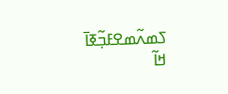ߖߘߍ߬ߘߐߓߏ߲߬ߧߊ߫ ߞߊ߬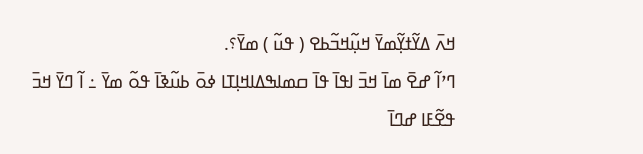ߞߍ߫ ߡߌ߬ߙߌ߲߬ߘߌ߫ ߞߎ߲߬ߞߏ߬ߕߐ ( ߟߎ߬ ) ߘߌ߫؟.
ߣߴߊ߬ ߝߐ߫ ߘߊ߫ ߞߏ߫ ߊߟߊ߫ ߟߊ߫ ߛߘߊߒߡߊߞߊ߲ߠߊ ߦߋ߫ ߕߎ߬ߢߊ߫ ߟߋ߬ ߘߌ߫ ߸ ߊ߬ ߣߌ߫ ߞߏ߫ ߟߐ߬ߓߊ ߝߣߊ߫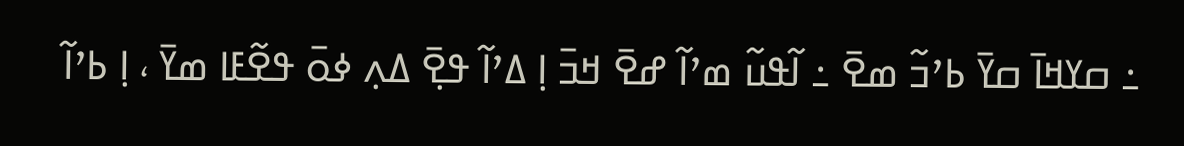߸ ߛߌߞߊ߫ ߛߌ߫ ߕߴߏ߬ ߘߐ߫ ߸ ߊ߬ߟߎ߬ ߘߴߊ߬ ߝߐ߫ ߞߏ߫ ߊ߲ ߡߴߊ߬ ߟߐ߲߫ ߡߍ߲ ߦߋ߫ ߟߐ߬ߓߊ ߘߌ߫ ، ߊ߲ ߕߴߊ߬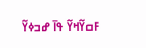ߓߛߌ߬ߞߌ߬ ߟߊ߫ ߝߏߦߌ߬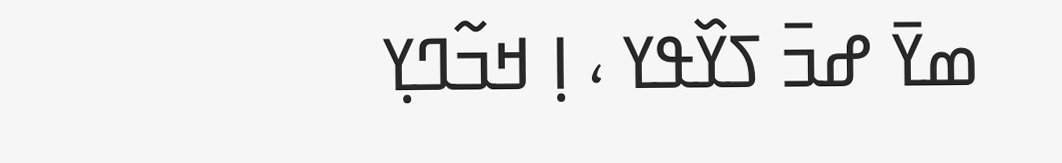ߘߌ߫ ߝߏ߫ ߖߌ߰ߟߌ ، ߊ߲ ߞߏ߬ߣߌ߲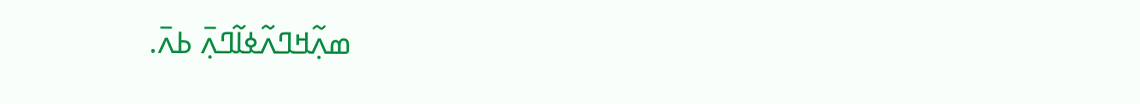ߘߍ߲߬ߞߣߍ߬ߦߊ߬ߣߍ߲߫ ߕߍ߫.